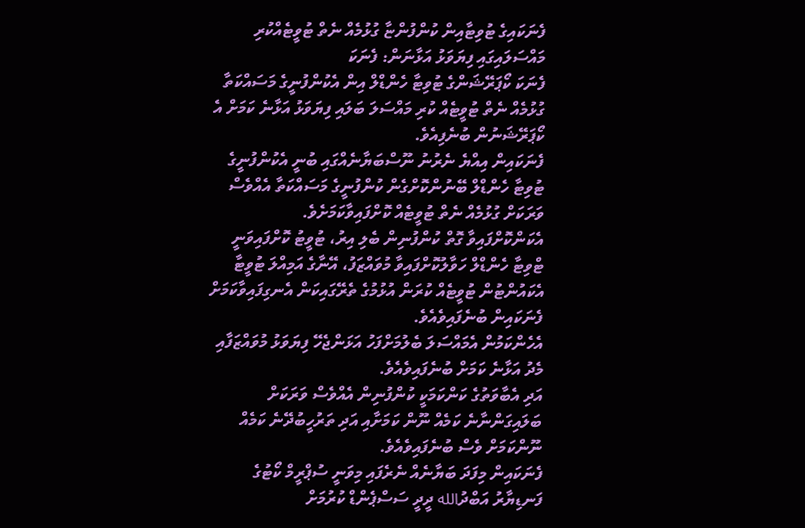ފެނަކައިގެ ޓުވިޓާއިން ކުންފުންޏާ ގުޅުމެއް ނެތް ޓުވީޓެއްކުރި މައްސަލައިގައި ފިޔަވަޅު އަޅާނަން: ފެނަކަ
ފެނަކަ ކޯޕަރޭޝަންގެ ޓުވިޓާ ހެންޑްލް އިން އެކުންފުނީގެ މަސައްކަތާ ގުޅުމެއް ނެތް ޓުވީޓެއް ކުރި މައްސަލަ ބަލައި ފިޔަވަޅު އަޅާނެ ކަމަށް އެ ކޯޕަރޭޝަނުން ބުނެފިއެވެ.
ފެނަކައިން އިއްޔެ ނެރުނު ނޫސްބަޔާނެއްގައި ބުނީ އެކުންފުނީގެ ޓުވިޓާ ހެންޑްލް ބޭނުންކޮށްގެން ކުންފުނީގެ މަސައްކަތާ އެއްވެސް ވަރަކަށް ގުޅުމެއް ނެތް ޓުވީޓެއް ކޮށްފައިވާކަމަށެވެ.
އެކަންކޮށްފައިވާ ގޮތް ކުންފުނިން ބެލި އިރު، ޓުވީޓު ކޮށްފައިވަނީ ޓްވިޓާ ހެންޑްލް ހަވާލުކޮށްފައިވާ މުވައްޒަފު، އޭނާގެ އަމިއްލަ ޓުވީޓާ އެކައުންޓުން ޓުވީޓެއް ކުރަން އުޅުމުގެ ތެރޭގައިކަން އެނގިފައިވާކަމަށް ފެނަކައިން ބުނެފައިވެއެވެ.
އެހެންކަމުން އެމައްސަލަ ބެލުމަށްފަހު އަޅަންޖެހޭ ފިޔަވަޅު މުވައްޒަފާއި މެދު އަޅާނެ ކަމަށް ބުނެފައިވެއެވެ.
އަދި އެބާވަތުގެ ކަންކަމަކީ ކުންފުނިން އެއްވެސް ވަރަކަށް ބަލައިގަންނާނެ ކަމެއް ނޫން ކަމަށާއި އަދި ތަރުހީބުދޭނެ ކަމެއް ނޫންކަމަށް ވެސް ބުނެފައިވެއެވެ.
ފެނަކައިން މިފަދަ ބަޔާނެއް ނެރެފައި މިވަނީ ސުޕްރީމް ކޯޓުގެ ފަނޑިޔާރު އަބްދުالله ދީދީ ސަސްޕެންޑް ކުރުމަށް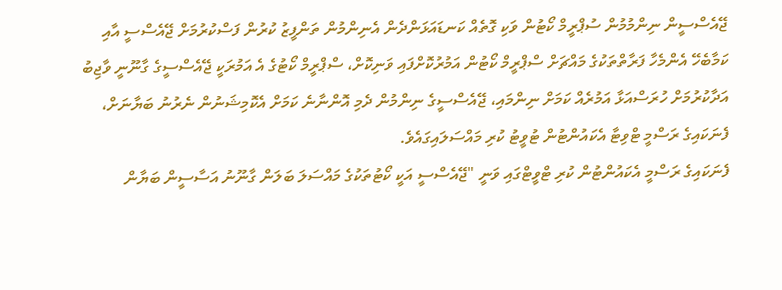ޖޭއެސްސީން ނިންމުމުން ސުޕްރީމް ކޯޓުން ވަކި ގޮތެއް ކަނޑައަޅަންދެން އެނިންމުން ތަންފީޒު ކުރުން ފަސްކުރުމަށް ޖޭއެސްސީ އާއި ކަމާބެހޭ އެންމެހާ ފަރާތްތަކުގެ މައްޗަށް ސްޕްރީމް ކޯޓުން އަމުރުކޮށްފައި ވަނިކޮށް، ސްޕްރީމް ކޯޓުގެ އެ އަމުރަކީ ޖޭއެސްސީގެ ގާނޫނީ ވާޖިބު އަދާކުރުމަށް ހުރަސްއަޅާ އަމުރެއް ކަމަށް ނިންމައި، ޖޭއެސްސީގެ ނިންމުން ދެމި އޮންނާނެ ކަމަށް އެކޮމިޝަނުން ނެރުނު ބަޔާނަށް، ފެނަކައިގެ ރަސްމީ ޓްވިޓާ އެކައުންޓުން ޓުވީޓު ކުރި މައްސަލައިގައެވެ.
ފެނަކައިގެ ރަސްމީ އެކައުންޓުން ކުރި ޓްވީޓްގައި ވަނީ "ޖޭއެސްސީ އަކީ ކޯޓުތަކުގެ މައްސަލަ ބަލަން ގާނޫނު އަސާސީން ބަޔާން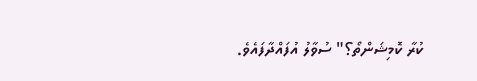ކުރާ ކޮމިޝަންތޯ؟" ސުވާލު އުފައްދާފައެވެ.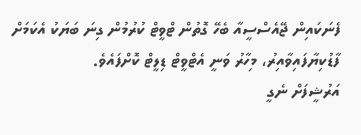ފެނަކައިން ޖޭއެސްސީއާ ބެހޭ ގޮތުން ޓްވީޓް ކުރުމުން ގިނަ ބަޔަކު އެކަމަށް ފާޑުކިޔާފައިވާއިރު، މިހާރު ވަނީ އެޓްވީޓް ޑިލީޓް ކޮށްފައެވެ.
އަރުޝީފަށް ނެގީ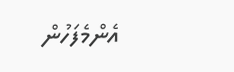އެންމެފަހުން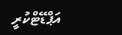އަޕްޑޭޓްކުރީ